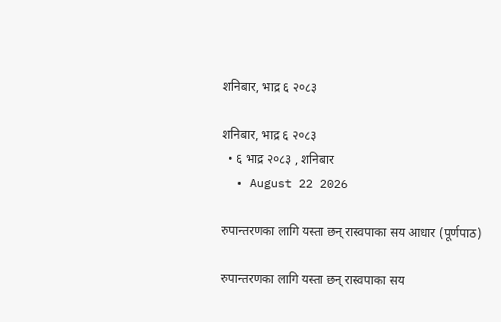शनिबार, भाद्र ६ २०८३

शनिबार, भाद्र ६ २०८३
  • ६ भाद्र २०८३ , शनिबार
  • August 22 2026

रुपान्तरणका लागि यस्ता छन् रास्वपाका सय आधार (पूर्णपाठ)

रुपान्तरणका लागि यस्ता छन् रास्वपाका सय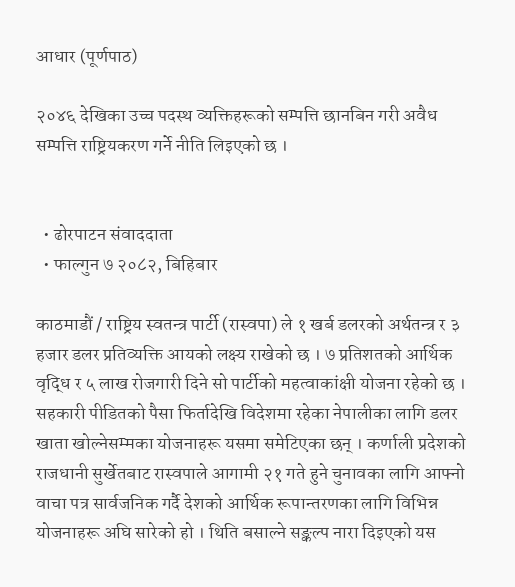आधार (पूर्णपाठ)

२०४६ देखिका उच्च पदस्थ व्यक्तिहरूको सम्पत्ति छानबिन गरी अवैध सम्पत्ति राष्ट्रियकरण गर्ने नीति लिइएको छ ।


  • ढोरपाटन संवाददाता
  • फाल्गुन ७ २०८२, बिहिबार

काठमाडौं / राष्ट्रिय स्वतन्त्र पार्टी (रास्वपा) ले १ खर्ब डलरको अर्थतन्त्र र ३ हजार डलर प्रतिव्यक्ति आयको लक्ष्य राखेको छ । ७ प्रतिशतको आर्थिक वृद्धि र ५ लाख रोजगारी दिने सो पार्टीको महत्वाकांक्षी योजना रहेको छ । सहकारी पीडितको पैसा फिर्तादेखि विदेशमा रहेका नेपालीका लागि डलर खाता खोल्नेसम्मका योजनाहरू यसमा समेटिएका छन् । कर्णाली प्रदेशको राजधानी सुर्खेतबाट रास्वपाले आगामी २१ गते हुने चुनावका लागि आफ्नो वाचा पत्र सार्वजनिक गर्दै देशको आर्थिक रूपान्तरणका लागि विभिन्न योजनाहरू अघि सारेको हो । थिति बसाल्ने सङ्कल्प नारा दिइएको यस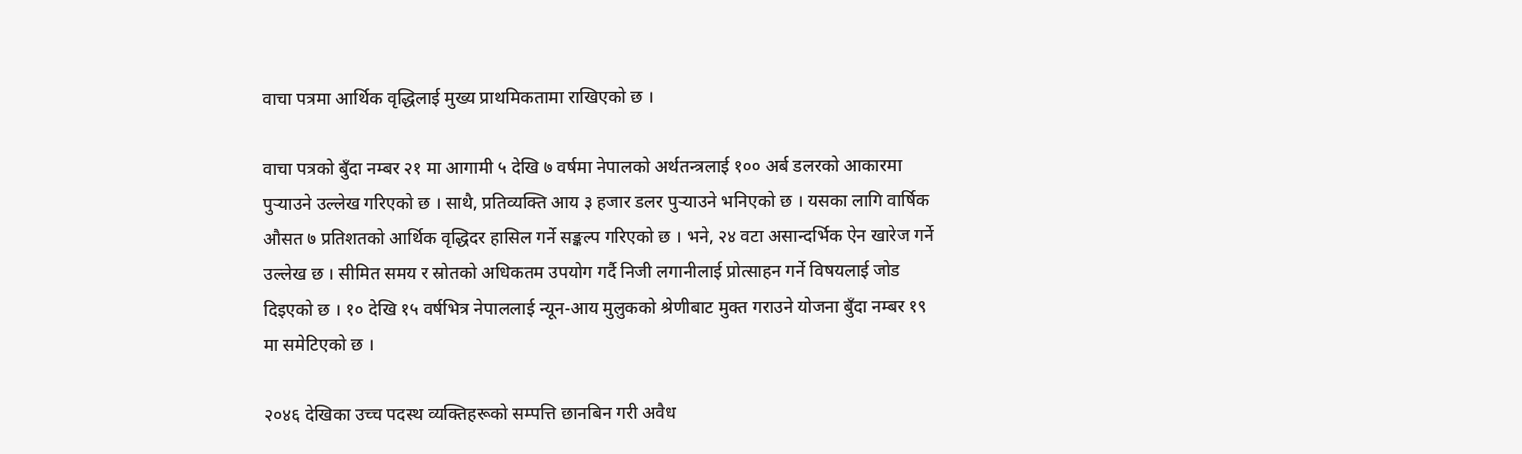वाचा पत्रमा आर्थिक वृद्धिलाई मुख्य प्राथमिकतामा राखिएको छ ।

वाचा पत्रको बुँदा नम्बर २१ मा आगामी ५ देखि ७ वर्षमा नेपालको अर्थतन्त्रलाई १०० अर्ब डलरको आकारमा पुर्‍याउने उल्लेख गरिएको छ । साथै, प्रतिव्यक्ति आय ३ हजार डलर पुर्‍याउने भनिएको छ । यसका लागि वार्षिक औसत ७ प्रतिशतको आर्थिक वृद्धिदर हासिल गर्ने सङ्कल्प गरिएको छ । भने, २४ वटा असान्दर्भिक ऐन खारेज गर्ने उल्लेख छ । सीमित समय र स्रोतको अधिकतम उपयोग गर्दै निजी लगानीलाई प्रोत्साहन गर्ने विषयलाई जोड दिइएको छ । १० देखि १५ वर्षभित्र नेपाललाई न्यून-आय मुलुकको श्रेणीबाट मुक्त गराउने योजना बुँदा नम्बर १९ मा समेटिएको छ ।

२०४६ देखिका उच्च पदस्थ व्यक्तिहरूको सम्पत्ति छानबिन गरी अवैध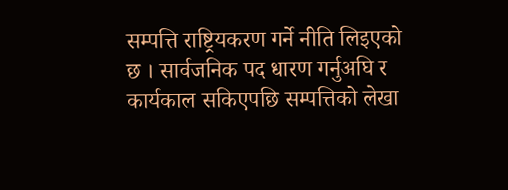सम्पत्ति राष्ट्रियकरण गर्ने नीति लिइएको छ । सार्वजनिक पद धारण गर्नुअघि र कार्यकाल सकिएपछि सम्पत्तिको लेखा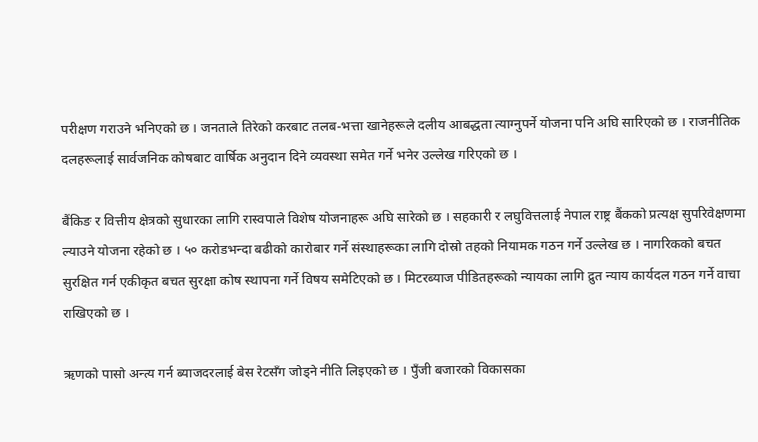परीक्षण गराउने भनिएको छ । जनताले तिरेको करबाट तलब-भत्ता खानेहरूले दलीय आबद्धता त्याग्नुपर्ने योजना पनि अघि सारिएको छ । राजनीतिक दलहरूलाई सार्वजनिक कोषबाट वार्षिक अनुदान दिने व्यवस्था समेत गर्ने भनेर उल्लेख गरिएको छ ।

बैंकिङ र वित्तीय क्षेत्रको सुधारका लागि रास्वपाले विशेष योजनाहरू अघि सारेको छ । सहकारी र लघुवित्तलाई नेपाल राष्ट्र बैंकको प्रत्यक्ष सुपरिवेक्षणमा ल्याउने योजना रहेको छ । ५० करोडभन्दा बढीको कारोबार गर्ने संस्थाहरूका लागि दोस्रो तहको नियामक गठन गर्ने उल्लेख छ । नागरिकको बचत सुरक्षित गर्न एकीकृत बचत सुरक्षा कोष स्थापना गर्ने विषय समेटिएको छ । मिटरब्याज पीडितहरूको न्यायका लागि द्रुत न्याय कार्यदल गठन गर्ने वाचा राखिएको छ ।

ऋणको पासो अन्त्य गर्न ब्याजदरलाई बेस रेटसँग जोड्ने नीति लिइएको छ । पुँजी बजारको विकासका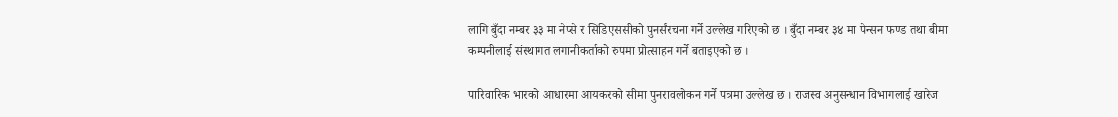लागि बुँदा नम्बर ३३ मा नेप्से र सिडिएससीको पुनर्संरचना गर्ने उल्लेख गरिएको छ । बुँदा नम्बर ३४ मा पेन्सन फण्ड तथा बीमा कम्पनीलाई संस्थागत लगानीकर्ताको रुपमा प्रोत्साहन गर्ने बताइएको छ ।

पारिवारिक भारको आधारमा आयकरको सीमा पुनरावलोकन गर्ने पत्रमा उल्लेख छ । राजस्व अनुसन्धान विभागलाई खारेज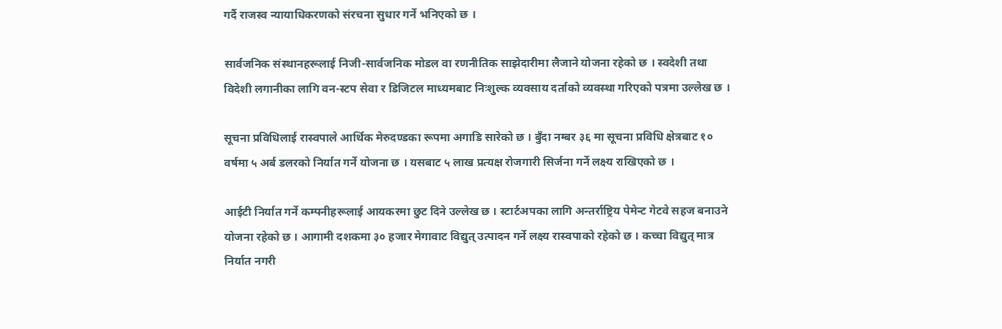गर्दै राजस्व न्यायाधिकरणको संरचना सुधार गर्ने भनिएको छ ।

सार्वजनिक संस्थानहरूलाई निजी-सार्वजनिक मोडल वा रणनीतिक साझेदारीमा लैजाने योजना रहेको छ । स्वदेशी तथा विदेशी लगानीका लागि वन-स्टप सेवा र डिजिटल माध्यमबाट निःशुल्क व्यवसाय दर्ताको व्यवस्था गरिएको पत्रमा उल्लेख छ ।

सूचना प्रविधिलाई रास्वपाले आर्थिक मेरुदण्डका रूपमा अगाडि सारेको छ । बुँदा नम्बर ३६ मा सूचना प्रविधि क्षेत्रबाट १० वर्षमा ५ अर्ब डलरको निर्यात गर्ने योजना छ । यसबाट ५ लाख प्रत्यक्ष रोजगारी सिर्जना गर्ने लक्ष्य राखिएको छ ।

आईटी निर्यात गर्ने कम्पनीहरूलाई आयकरमा छुट दिने उल्लेख छ । स्टार्टअपका लागि अन्तर्राष्ट्रिय पेमेन्ट गेटवे सहज बनाउने योजना रहेको छ । आगामी दशकमा ३० हजार मेगावाट विद्युत् उत्पादन गर्ने लक्ष्य रास्वपाको रहेको छ । कच्चा विद्युत् मात्र निर्यात नगरी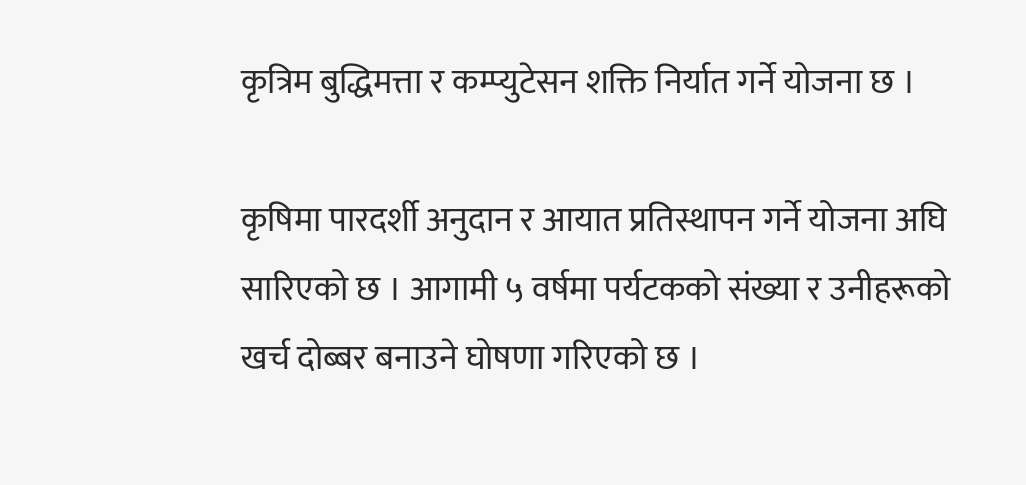कृत्रिम बुद्धिमत्ता र कम्प्युटेसन शक्ति निर्यात गर्ने योजना छ ।

कृषिमा पारदर्शी अनुदान र आयात प्रतिस्थापन गर्ने योजना अघि सारिएको छ । आगामी ५ वर्षमा पर्यटकको संख्या र उनीहरूको खर्च दोब्बर बनाउने घोषणा गरिएको छ ।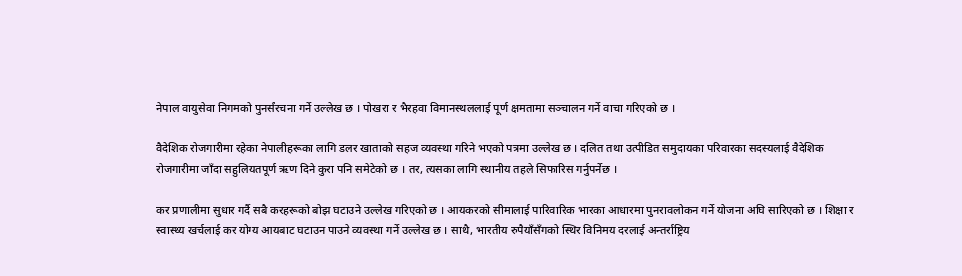नेपाल वायुसेवा निगमको पुनर्संरचना गर्ने उल्लेख छ । पोखरा र भैरहवा विमानस्थललाई पूर्ण क्षमतामा सञ्चालन गर्ने वाचा गरिएको छ ।

वैदेशिक रोजगारीमा रहेका नेपालीहरूका लागि डलर खाताको सहज व्यवस्था गरिने भएको पत्रमा उल्लेख छ । दलित तथा उत्पीडित समुदायका परिवारका सदस्यलाई वैदेशिक रोजगारीमा जाँदा सहुलियतपूर्ण ऋण दिने कुरा पनि समेटेको छ । तर, त्यसका लागि स्थानीय तहले सिफारिस गर्नुपर्नेछ ।

कर प्रणालीमा सुधार गर्दै सबै करहरूको बोझ घटाउने उल्लेख गरिएको छ । आयकरको सीमालाई पारिवारिक भारका आधारमा पुनरावलोकन गर्ने योजना अघि सारिएको छ । शिक्षा र स्वास्थ्य खर्चलाई कर योग्य आयबाट घटाउन पाउने व्यवस्था गर्ने उल्लेख छ । साथै, भारतीय रुपैयाँसँगको स्थिर विनिमय दरलाई अन्तर्राष्ट्रिय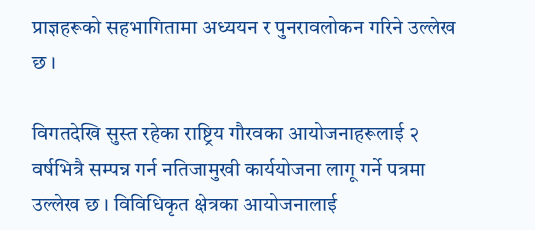प्राज्ञहरूको सहभागितामा अध्ययन र पुनरावलोकन गरिने उल्लेख छ ।

विगतदेखि सुस्त रहेका राष्ट्रिय गौरवका आयोजनाहरूलाई २ वर्षभित्रै सम्पन्न गर्न नतिजामुखी कार्ययोजना लागू गर्ने पत्रमा उल्लेख छ । विविधिकृत क्षेत्रका आयोजनालाई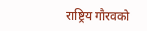राष्ट्रिय गौरवको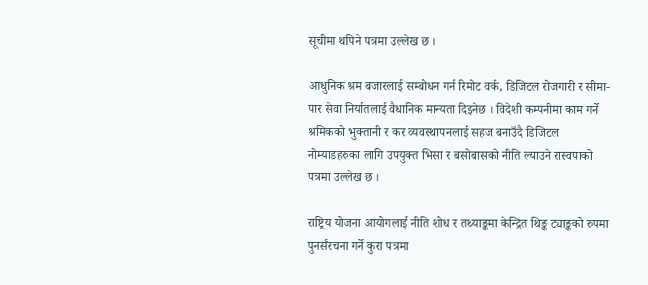सूचीमा थपिने पत्रमा उल्लेख छ ।

आधुनिक श्रम बजारलाई सम्बोधन गर्न रिमोट वर्क, डिजिटल रोजगारी र सीमा-पार सेवा निर्यातलाई वैधानिक मान्यता दिइनेछ । विदेशी कम्पनीमा काम गर्ने श्रमिकको भुक्तानी र कर व्यवस्थापनलाई सहज बनाउँदै डिजिटल नोम्याडहरुका लागि उपयुक्त भिसा र बसोबासको नीति ल्याउने रास्वपाको पत्रमा उल्लेख छ ।

राष्ट्रिय योजना आयोगलाई नीति शोध र तथ्याङ्कमा केन्द्रित थिङ्क ट्याङ्कको रुपमा पुनर्संरचना गर्ने कुरा पत्रमा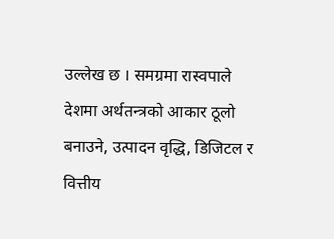उल्लेख छ । समग्रमा रास्वपाले देशमा अर्थतन्त्रको आकार ठूलो बनाउने, उत्पादन वृद्धि, डिजिटल र वित्तीय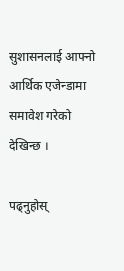सुशासनलाई आफ्नो आर्थिक एजेन्डामा समावेश गरेको देखिन्छ ।

पढ्नुहोस्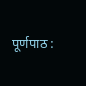पूर्णपाठ :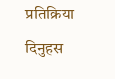प्रतिक्रिया दिनुहस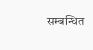सम्बन्धित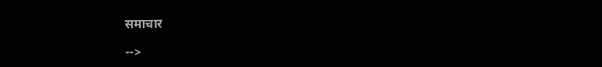समाचार

-->